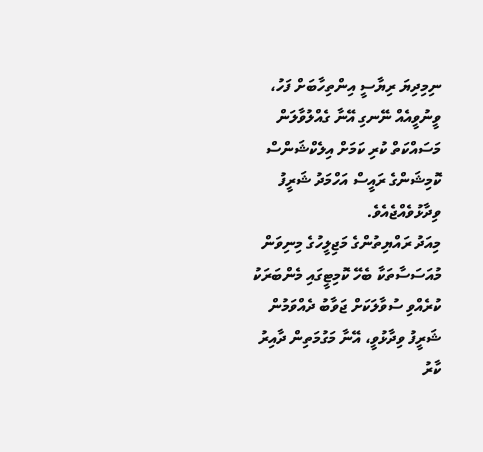ނިމިދިޔަ ރިޔާސީ އިންތިހާބަށް ފަހު، ވީނުވީއެއް ނޭނގި އޭނާ ގެއްލުވާލަން މަސައްކަތް ކުރި ކަމަށް އިލެކްޝަންސް ކޮމިޝަންގެ ރައީސް އަހްމަދު ޝަރީފު ވިދާޅުވެއްޖެއެވެ.
މިއަދު ރައްޔިތުންގެ މަޖިލީހުގެ މިނިވަން މުއަސަސާތަކާ ބެހޭ ކޮމިޓީގައި މެންބަރަކު ކުރެއްވި ސުވާލަކަށް ޖަވާބު ދެއްވަމުން ޝަރީފު ވިދާޅުވީ، އޭނާ މަގުމަތިން ދާއިރު ކާރު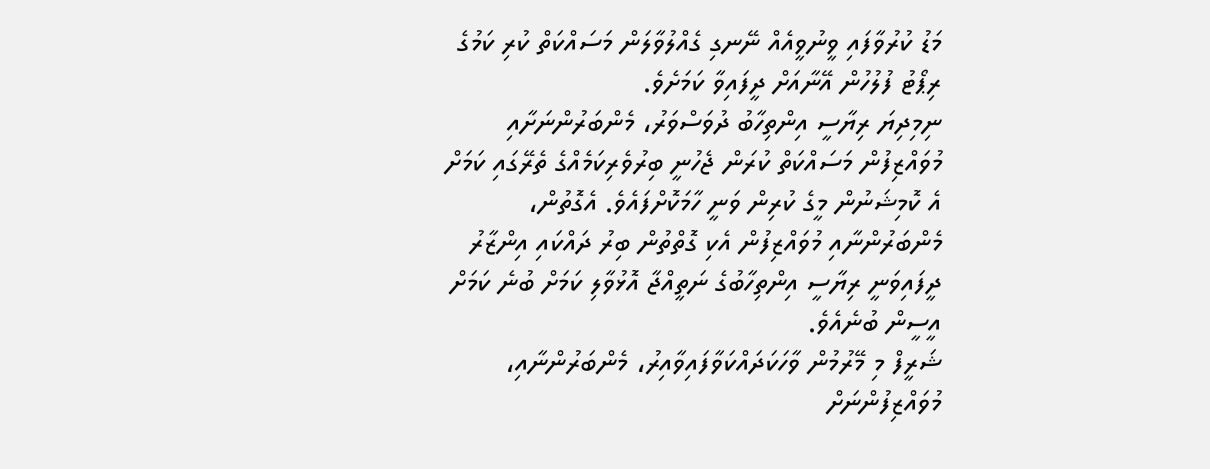މަޑު ކުރުވާފައި ވީނުވީއެއް ނޭނގި ގެއްލުވާލަން މަސައްކަތް ކުރި ކަމުގެ ރިޕޯޓު ފުލުހުން އޭނާއަށް ދީފައިވާ ކަމަށެވެ.
ނިމިދިޔަ ރިޔާސީ އިންތިހާބު ދުވަސްވަރު، މެންބަރުންނަށާއި މުވައްޒިފުން މަސައްކަތް ކުރަން ޖެހުނީ ބިރުވެރިކަމެއްގެ ތެރޭގައި ކަމަށް އެ ކޮމިޝަނުން މީގެ ކުރިން ވަނީ ހާމަކޮށްފައެވެ. އެގޮތުން، މެންބަރުންނާއި މުވައްޒިފުން އެކި ގޮތްތުން ބިރު ދައްކައި އިންޒާރު ދީފައިވަނީ ރިޔާސީ އިންތިހާބުގެ ނަތީއްޖާ އޮޅުވާލި ކަމަށް ބުނެ ކަމަށް އީސީން ބުނެއެވެ.
ޝަރީފް މި މޭރުމުން ވާހަކަދައްކަވާފައިވާއިރު، މެންބަރުންނާއި، މުވައްޒިފުންނަށް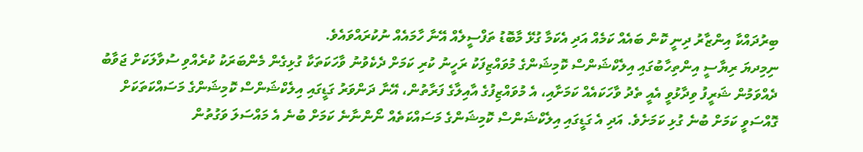ބިރުދައްކާ އިންޒާރު ދިނީ ކޮން ބައެއް ކަމެއް އަދި އެކަމާ ގުޅޭ މާބޮޑު ތަފްސީލެއް އޭނާ ހާމައެއް ނުކުރައްވައެވެ.
ނިމިދޔަ ރިޔާސީ އިންތިހާބުގައި އިލެކްޝަންސް ކޮމިޝަންގެ މުވައްޒިފަކު ރަހީނު ކުރި ކަމަށް ދެކެވުނު ވާހަކަތަކާ ގުޅިގެން މެންބަރަކު ކުރެއްވި ސުވާލަކަށް ޖަވާބު ދެއްވަމުން ޝަރީފު ވިދާޅުވީ އެއީ ތެދު ވާހަކައެއް ކަމަށާއި، އެ މުވައްޒިފުގެ އާއިލާގެ ފަރާތުން، އޭނާ ދަންވަރު ގަޑީގައި އިލެކްޝަންސް ކޮމިޝަންގެ މަސައްކަތަކަށް ގޮއްސަވީ ކަމަށް ބުނެ ގުޅި ކަމަށެވެ. އަދި އެ ގަޑީގައި އިލެކްޝަންސް ކޮމިޝަންގެ މަސައްކަތެއް ނޯންނާނެ ކަމަށް ބުނެ އެ މައްސަލަ ވަގުތުން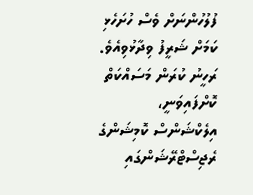ފުލުހުންނަށް ވެސް ހުށަހެޅި ކަމަށް ޝަރީފު ވިދާޅުވިއެވެ.
ރަހީނު ކުރަން މަސައްކަތް ކޮށްފައިވަނީ، އިލެކްޝަންސް ކޮމިޝަންގެ ރެޖިސްޓްރޭޝަންގައި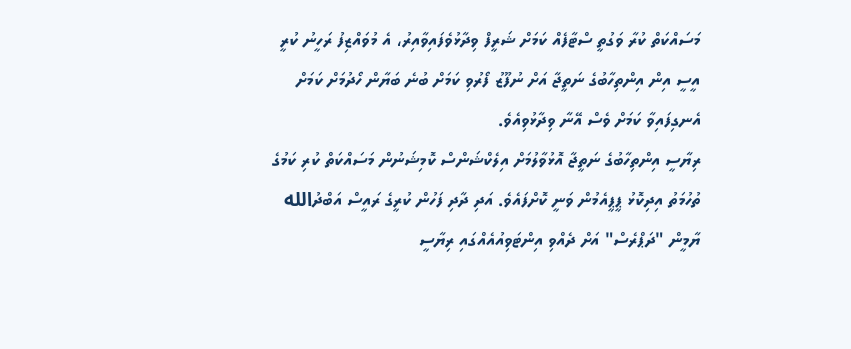މަސައްކަތް ކުރާ ވަގުތީ ސްޓާފެއް ކަމަށް ޝަރީފް ވިދާޅުވެފައިވާއިރު، އެ މުވައްޒިފު ރަހީނު ކުރީ އީސީ އިން އިންތިހާބުގެ ނަތީޖާ އަށް ނުފޫޒު ފޯރުވި ކަމަށް ބުނެ ބަޔާން ހޯދުމަށް ކަމަށް އެނގިފައިވާ ކަމަށް ވެސް އޭނާ ވިދާޅުވިއެވެ.
ރިޔާސީ އިންތިހާބުގެ ނަތީޖާ އޮޅުވާލުމަށް އިލެކްޝަންސް ކޮމިޝަނުން މަސައްކަތް ކުރި ކަމުގެ ތުހުމަތު އިދިކޮޅު ޕީޕީއެމުން ވަނީ ކޮށްފައެވެ. އަދި ދާދި ފަހުން ކުރީގެ ރައީސް އަބްދުالله ޔާމީން "ދަޕްރެސް" އަށް ދެއްވި އިންޓަވިއުއެއްގައި ރިޔާސީ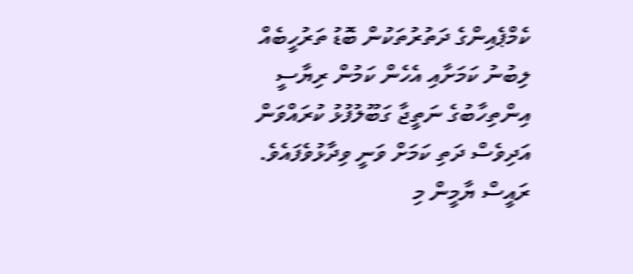ކެމްޕެއިންގެ ދަތުރުތަކުން ބޮޑު ތަރުހީބެއް ލިބުނު ކަމަށާއި އެހެން ކަމުން ރިޔާސީ އިންތިހާބުގެ ނަތީޖާ ގަބޫލުފުޅު ކުރައްވަން އަދިވެސް ދަތި ކަމަށް ވަނީ ވިދާޅުވެފައެވެ. ރައީސް ޔާމީން މި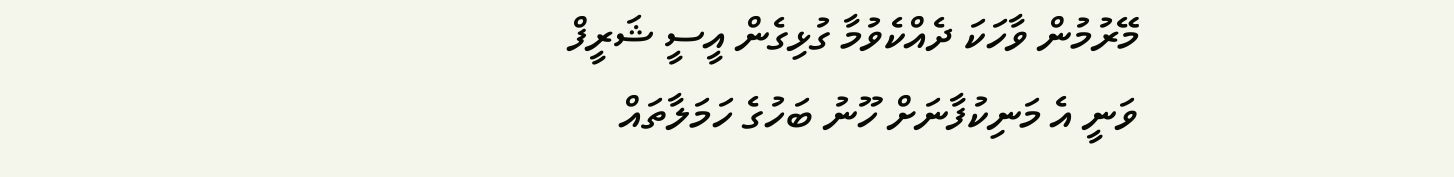މޭރުމުން ވާހަކަ ދެއްކެވުމާ ގުޅިގެން އީސީ ޝަރީފް ވަނީ އެ މަނިކުފާނަށް ހޫނު ބަހުގެ ހަމަލާތައް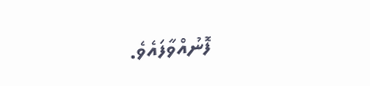ފޮނުއްވާފައެވެ.